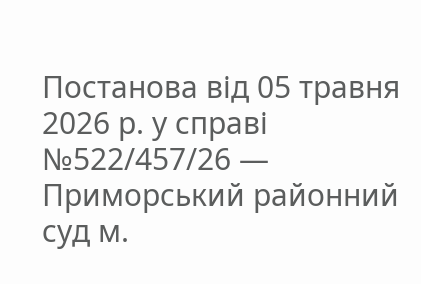Постанова від 05 травня 2026 р. у справі №522/457/26 — Приморський районний суд м.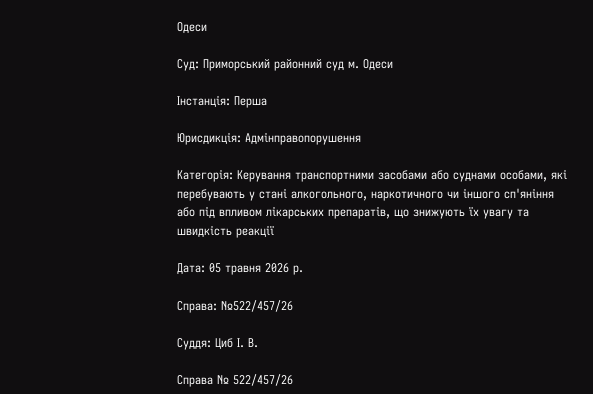Одеси

Суд: Приморський районний суд м. Одеси

Інстанція: Перша

Юрисдикція: Адмінправопорушення

Категорія: Керування транспортними засобами або суднами особами, які перебувають у стані алкогольного, наркотичного чи іншого сп'яніння або під впливом лікарських препаратів, що знижують їх увагу та швидкість реакції

Дата: 05 травня 2026 р.

Справа: №522/457/26

Суддя: Циб І. В.

Справа № 522/457/26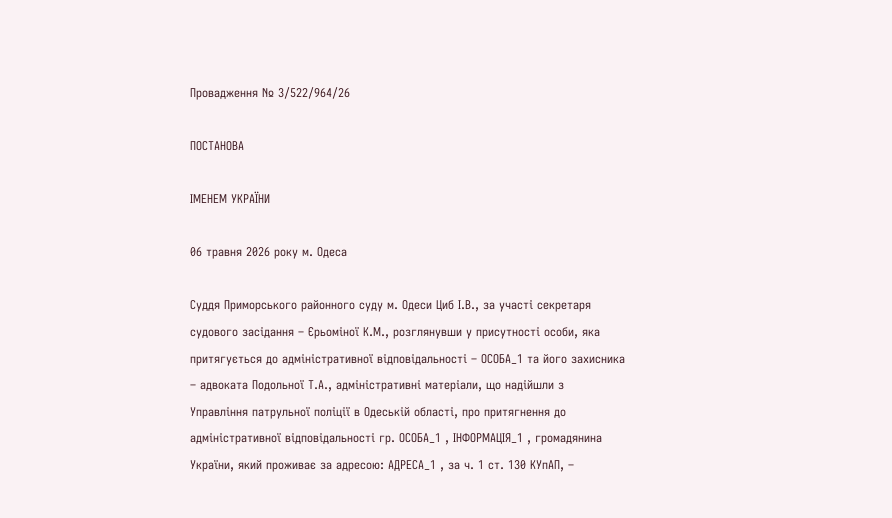Провадження № 3/522/964/26

ПОСТАНОВА

ІМЕНЕМ УКРАЇНИ

06 травня 2026 року м. Одеса

Суддя Приморського районного суду м. Одеси Циб І.В., за участі секретаря судового засідання – Єрьоміної К.М., розглянувши у присутності особи, яка притягується до адміністративної відповідальності – ОСОБА_1 та його захисника – адвоката Подольної Т.А., адміністративні матеріали, що надійшли з Управління патрульної поліції в Одеській області, про притягнення до адміністративної відповідальності гр. ОСОБА_1 , ІНФОРМАЦІЯ_1 , громадянина України, який проживає за адресою: АДРЕСА_1 , за ч. 1 ст. 130 КУпАП, –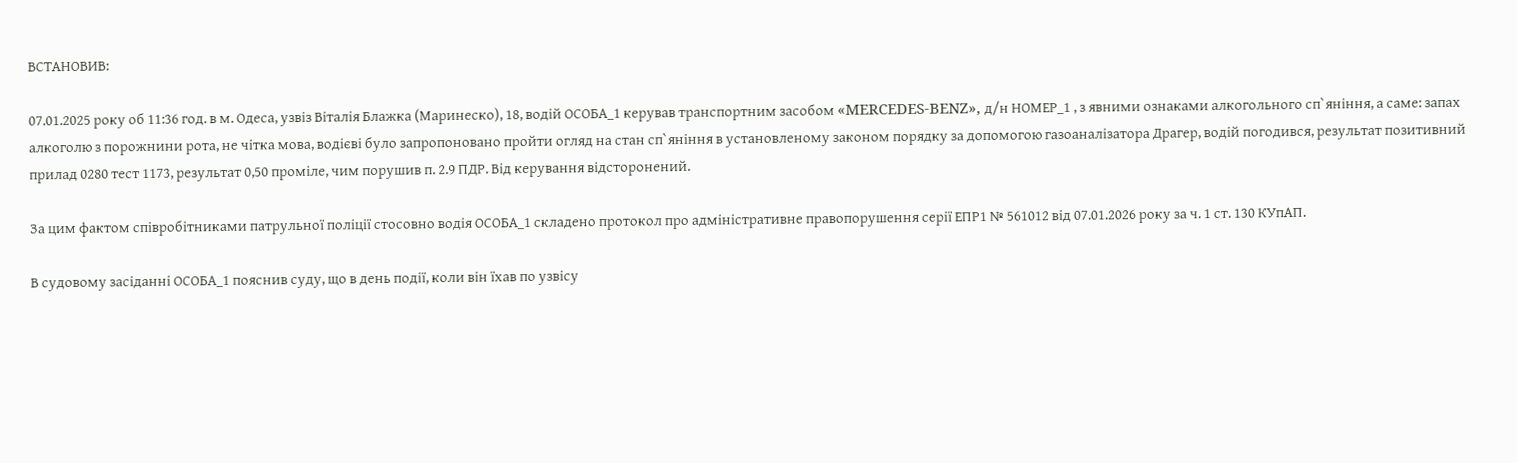ВСТАНОВИВ:

07.01.2025 року об 11:36 год. в м. Одеса, узвіз Віталія Блажка (Маринеско), 18, водій ОСОБА_1 керував транспортним засобом «MERCEDES-BENZ», д/н НОМЕР_1 , з явними ознаками алкогольного сп`яніння, а саме: запах алкоголю з порожнини рота, не чітка мова, водієві було запропоновано пройти огляд на стан сп`яніння в установленому законом порядку за допомогою газоаналізатора Драгер, водій погодився, результат позитивний прилад 0280 тест 1173, результат 0,50 проміле, чим порушив п. 2.9 ПДР. Від керування відсторонений.

За цим фактом співробітниками патрульної поліції стосовно водія ОСОБА_1 складено протокол про адміністративне правопорушення серії ЕПР1 № 561012 від 07.01.2026 року за ч. 1 ст. 130 КУпАП.

В судовому засіданні ОСОБА_1 пояснив суду, що в день події, коли він їхав по узвісу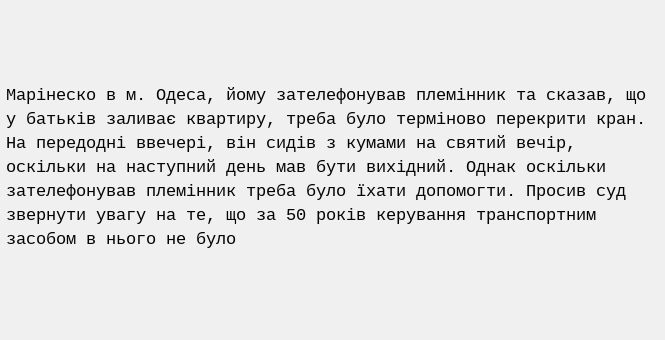Марінеско в м. Одеса, йому зателефонував племінник та сказав, що у батьків заливає квартиру, треба було терміново перекрити кран. На передодні ввечері, він сидів з кумами на святий вечір, оскільки на наступний день мав бути вихідний. Однак оскільки зателефонував племінник треба було їхати допомогти. Просив суд звернути увагу на те, що за 50 років керування транспортним засобом в нього не було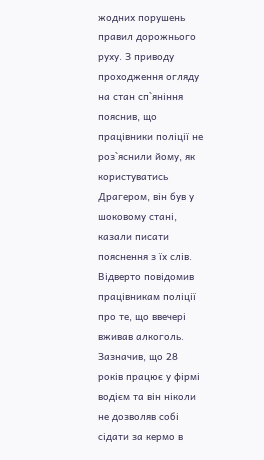жодних порушень правил дорожнього руху. З приводу проходження огляду на стан сп`яніння пояснив, що працівники поліції не роз`яснили йому, як користуватись Драгером, він був у шоковому стані, казали писати пояснення з їх слів. Відверто повідомив працівникам поліції про те, що ввечері вживав алкоголь. Зазначив, що 28 років працює у фірмі водієм та він ніколи не дозволяв собі сідати за кермо в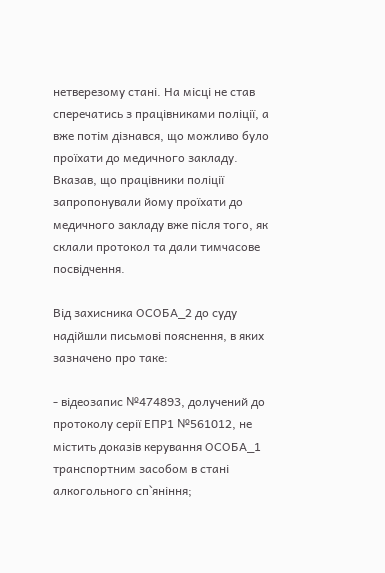нетверезому стані. На місці не став сперечатись з працівниками поліції, а вже потім дізнався, що можливо було проїхати до медичного закладу. Вказав, що працівники поліції запропонували йому проїхати до медичного закладу вже після того, як склали протокол та дали тимчасове посвідчення.

Від захисника ОСОБА_2 до суду надійшли письмові пояснення, в яких зазначено про таке:

- відеозапис №474893, долучений до протоколу серії ЕПР1 №561012, не містить доказів керування ОСОБА_1 транспортним засобом в стані алкогольного сп`яніння;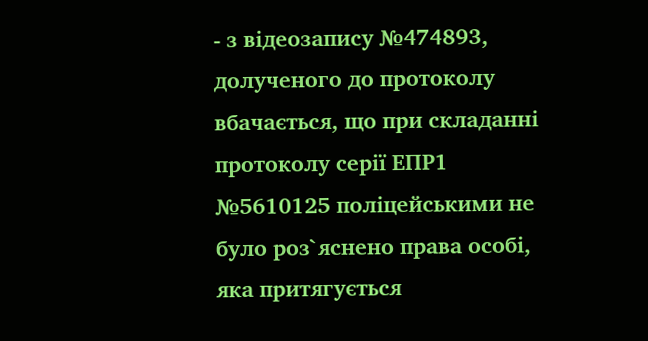- з відеозапису №474893, долученого до протоколу вбачається, що при складанні протоколу серії ЕПР1 №5610125 поліцейськими не було роз`яснено права особі, яка притягується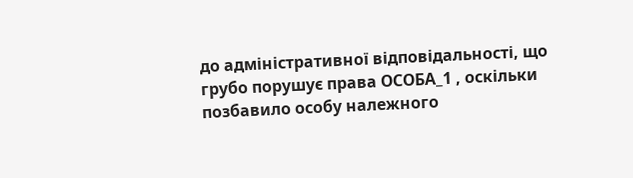до адміністративної відповідальності, що грубо порушує права ОСОБА_1 , оскільки позбавило особу належного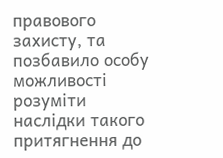правового захисту, та позбавило особу можливості розуміти наслідки такого притягнення до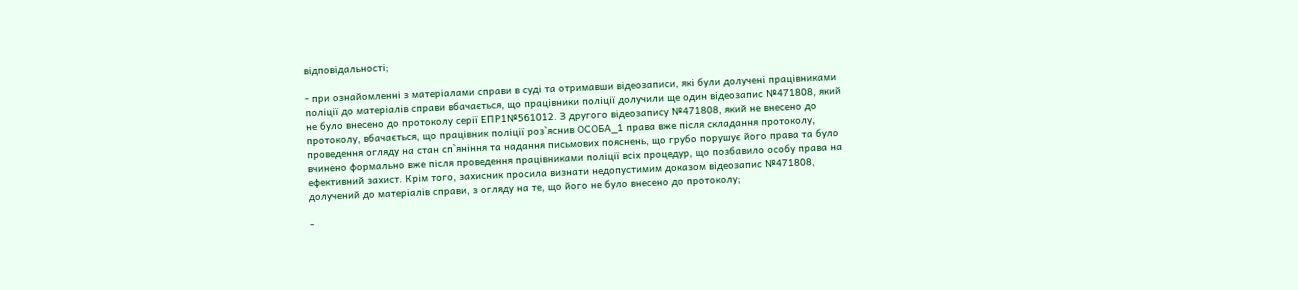відповідальності;

- при ознайомленні з матеріалами справи в суді та отримавши відеозаписи, які були долучені працівниками поліції до матеріалів справи вбачається, що працівники поліції долучили ще один відеозапис №471808, який не було внесено до протоколу серії ЕПР1№561012. З другого відеозапису №471808, який не внесено до протоколу, вбачається, що працівник поліції роз`яснив ОСОБА_1 права вже після складання протоколу, проведення огляду на стан сп`яніння та надання письмових пояснень, що грубо порушує його права та було вчинено формально вже після проведення працівниками поліції всіх процедур, що позбавило особу права на ефективний захист. Крім того, захисник просила визнати недопустимим доказом відеозапис №471808, долучений до матеріалів справи, з огляду на те, що його не було внесено до протоколу;

-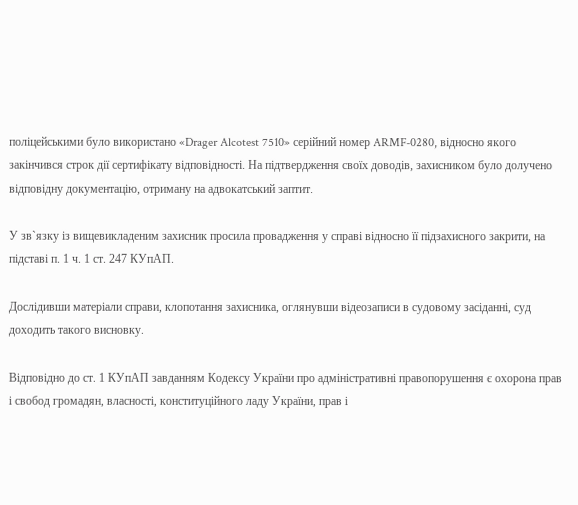поліцейськими було використано «Drager Alcotest 7510» серійний номер ARMF-0280, відносно якого закінчився строк дії сертифікату відповідності. На підтвердження своїх доводів, захисником було долучено відповідну документацію, отриману на адвокатський заптит.

У зв`язку із вищевикладеним захисник просила провадження у справі відносно її підзахисного закрити, на підставі п. 1 ч. 1 ст. 247 КУпАП.

Дослідивши матеріали справи, клопотання захисника, оглянувши відеозаписи в судовому засіданні, суд доходить такого висновку.

Відповідно до ст. 1 КУпАП завданням Кодексу України про адміністративні правопорушення є охорона прав і свобод громадян, власності, конституційного ладу України, прав і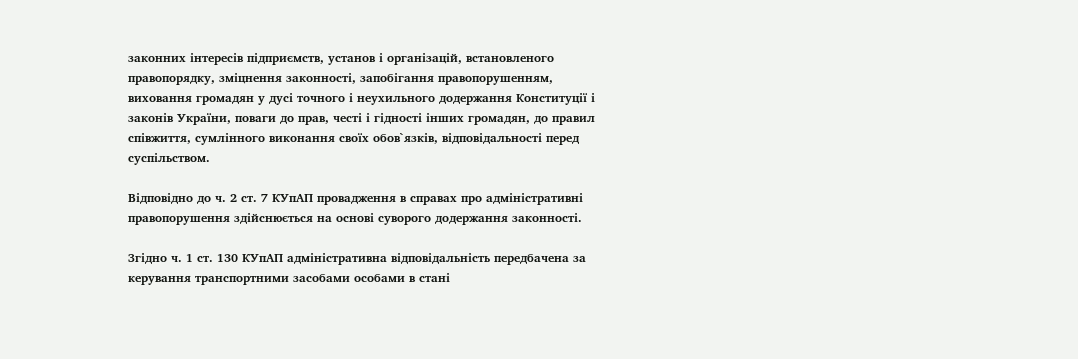законних інтересів підприємств, установ і організацій, встановленого правопорядку, зміцнення законності, запобігання правопорушенням, виховання громадян у дусі точного і неухильного додержання Конституції і законів України, поваги до прав, честі і гідності інших громадян, до правил співжиття, сумлінного виконання своїх обов`язків, відповідальності перед суспільством.

Відповідно до ч. 2 ст. 7 КУпАП провадження в справах про адміністративні правопорушення здійснюється на основі суворого додержання законності.

Згідно ч. 1 ст. 130 КУпАП адміністративна відповідальність передбачена за керування транспортними засобами особами в стані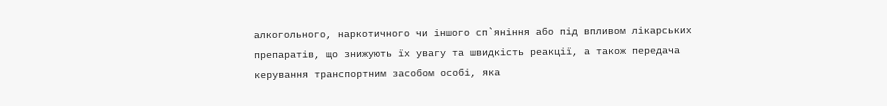алкогольного, наркотичного чи іншого сп`яніння або під впливом лікарських препаратів, що знижують їх увагу та швидкість реакції, а також передача керування транспортним засобом особі, яка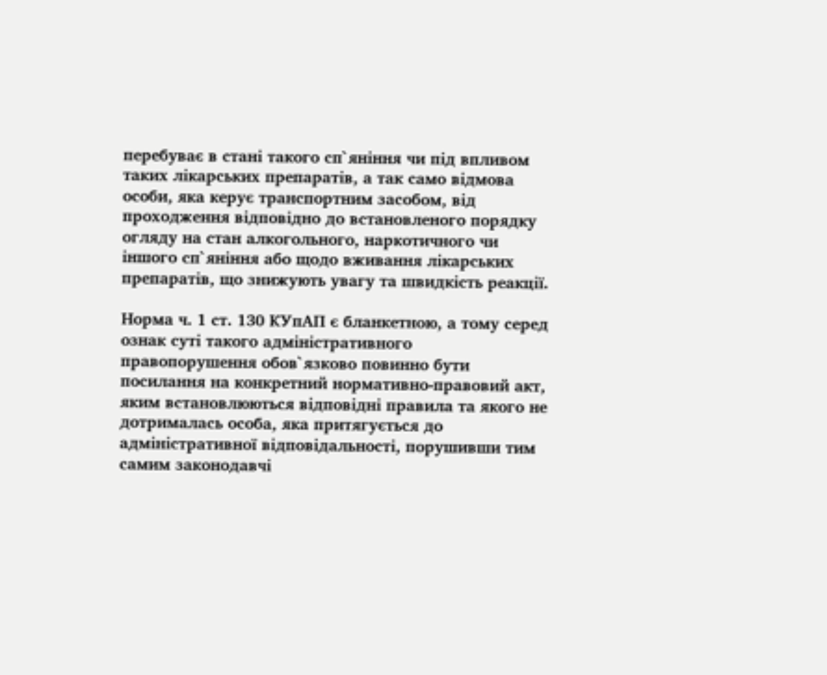перебуває в стані такого сп`яніння чи під впливом таких лікарських препаратів, а так само відмова особи, яка керує транспортним засобом, від проходження відповідно до встановленого порядку огляду на стан алкогольного, наркотичного чи іншого сп`яніння або щодо вживання лікарських препаратів, що знижують увагу та швидкість реакції.

Норма ч. 1 ст. 130 КУпАП є бланкетною, а тому серед ознак суті такого адміністративного правопорушення обов`язково повинно бути посилання на конкретний нормативно-правовий акт, яким встановлюються відповідні правила та якого не дотрималась особа, яка притягується до адміністративної відповідальності, порушивши тим самим законодавчі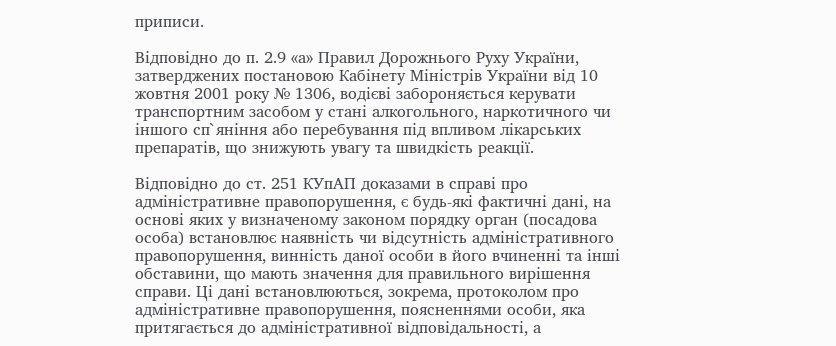приписи.

Відповідно до п. 2.9 «а» Правил Дорожнього Руху України, затверджених постановою Кабінету Міністрів України від 10 жовтня 2001 року № 1306, водієві забороняється керувати транспортним засобом у стані алкогольного, наркотичного чи іншого сп`яніння або перебування під впливом лікарських препаратів, що знижують увагу та швидкість реакції.

Відповідно до ст. 251 КУпАП доказами в справі про адміністративне правопорушення, є будь-які фактичні дані, на основі яких у визначеному законом порядку орган (посадова особа) встановлює наявність чи відсутність адміністративного правопорушення, винність даної особи в його вчиненні та інші обставини, що мають значення для правильного вирішення справи. Ці дані встановлюються, зокрема, протоколом про адміністративне правопорушення, поясненнями особи, яка притягається до адміністративної відповідальності, а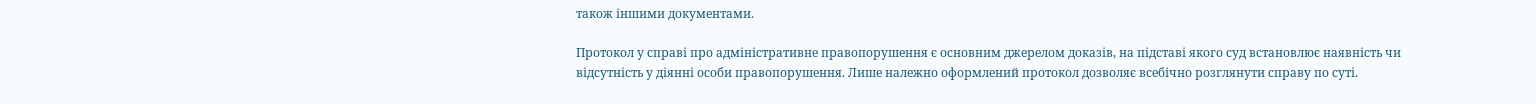також іншими документами.

Протокол у справі про адміністративне правопорушення є основним джерелом доказів, на підставі якого суд встановлює наявність чи відсутність у діянні особи правопорушення. Лише належно оформлений протокол дозволяє всебічно розглянути справу по суті.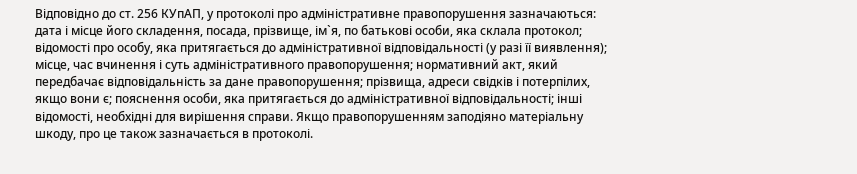Відповідно до ст. 256 КУпАП, у протоколі про адміністративне правопорушення зазначаються: дата і місце його складення, посада, прізвище, ім`я, по батькові особи, яка склала протокол; відомості про особу, яка притягається до адміністративної відповідальності (у разі її виявлення); місце, час вчинення і суть адміністративного правопорушення; нормативний акт, який передбачає відповідальність за дане правопорушення; прізвища, адреси свідків і потерпілих, якщо вони є; пояснення особи, яка притягається до адміністративної відповідальності; інші відомості, необхідні для вирішення справи. Якщо правопорушенням заподіяно матеріальну шкоду, про це також зазначається в протоколі.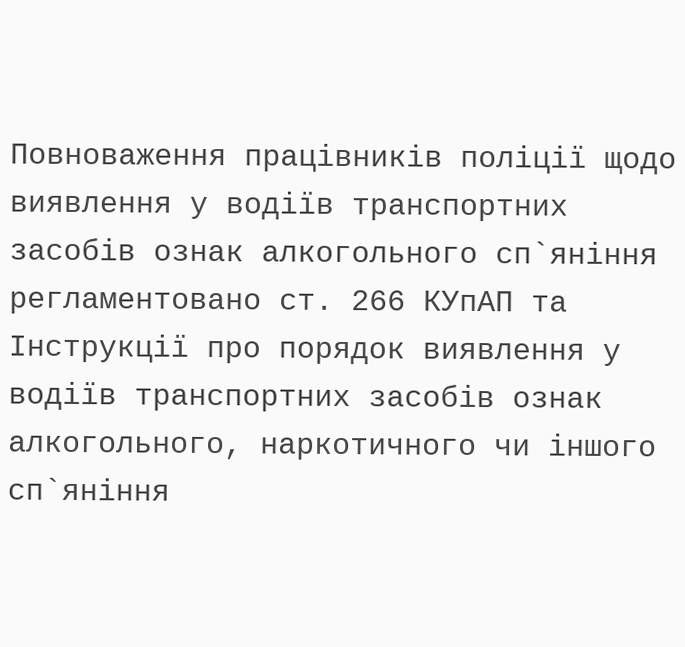Повноваження працівників поліції щодо виявлення у водіїв транспортних засобів ознак алкогольного сп`яніння регламентовано ст. 266 КУпАП та Інструкції про порядок виявлення у водіїв транспортних засобів ознак алкогольного, наркотичного чи іншого сп`яніння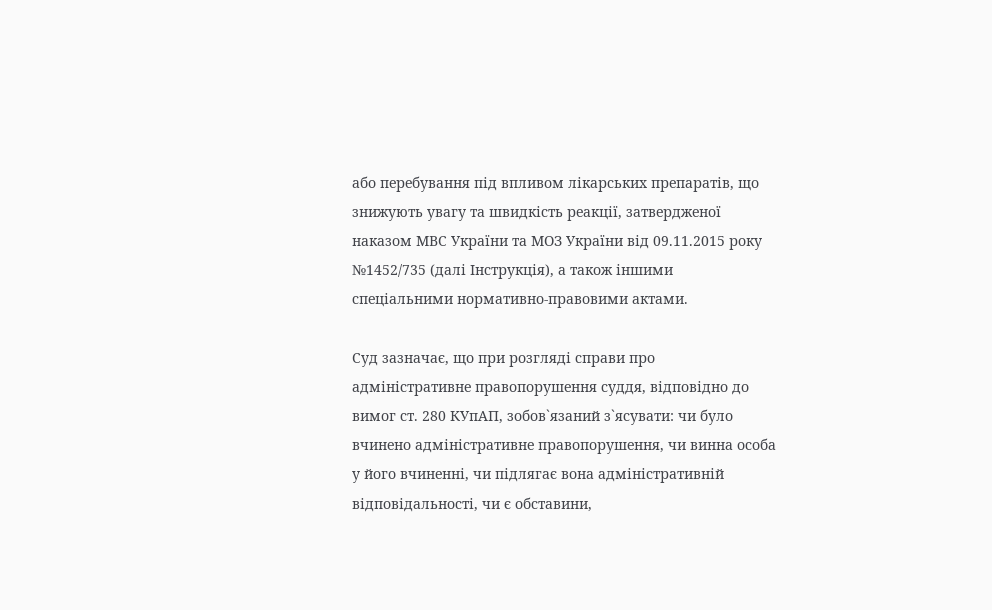або перебування під впливом лікарських препаратів, що знижують увагу та швидкість реакції, затвердженої наказом МВС України та МОЗ України від 09.11.2015 року №1452/735 (далі Інструкція), а також іншими спеціальними нормативно-правовими актами.

Суд зазначає, що при розгляді справи про адміністративне правопорушення суддя, відповідно до вимог ст. 280 КУпАП, зобов`язаний з`ясувати: чи було вчинено адміністративне правопорушення, чи винна особа у його вчиненні, чи підлягає вона адміністративній відповідальності, чи є обставини,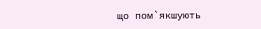що пом`якшують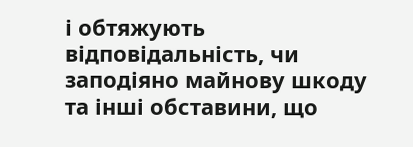і обтяжують відповідальність, чи заподіяно майнову шкоду та інші обставини, що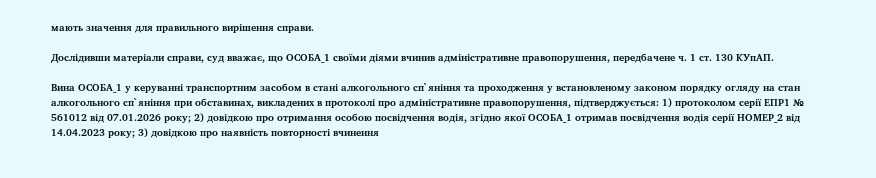мають значення для правильного вирішення справи.

Дослідивши матеріали справи, суд вважає, що ОСОБА_1 своїми діями вчинив адміністративне правопорушення, передбачене ч. 1 ст. 130 КУпАП.

Вина ОСОБА_1 у керуванні транспортним засобом в стані алкогольного сп`яніння та проходження у встановленому законом порядку огляду на стан алкогольного сп`яніння при обставинах, викладених в протоколі про адміністративне правопорушення, підтверджується: 1) протоколом серії ЕПР1 № 561012 від 07.01.2026 року; 2) довідкою про отримання особою посвідчення водія, згідно якої ОСОБА_1 отримав посвідчення водія серії НОМЕР_2 від 14.04.2023 року; 3) довідкою про наявність повторності вчинення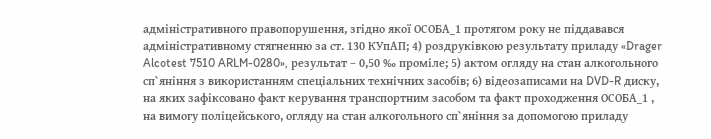адміністративного правопорушення, згідно якої ОСОБА_1 протягом року не піддавався адміністративному стягненню за ст. 130 КУпАП; 4) роздруківкою результату приладу «Drager Alcotest 7510 ARLM-0280», результат – 0,50 ‰ проміле; 5) актом огляду на стан алкогольного сп`яніння з використанням спеціальних технічних засобів; 6) відеозаписами на DVD-R диску, на яких зафіксовано факт керування транспортним засобом та факт проходження ОСОБА_1 , на вимогу поліцейського, огляду на стан алкогольного сп`яніння за допомогою приладу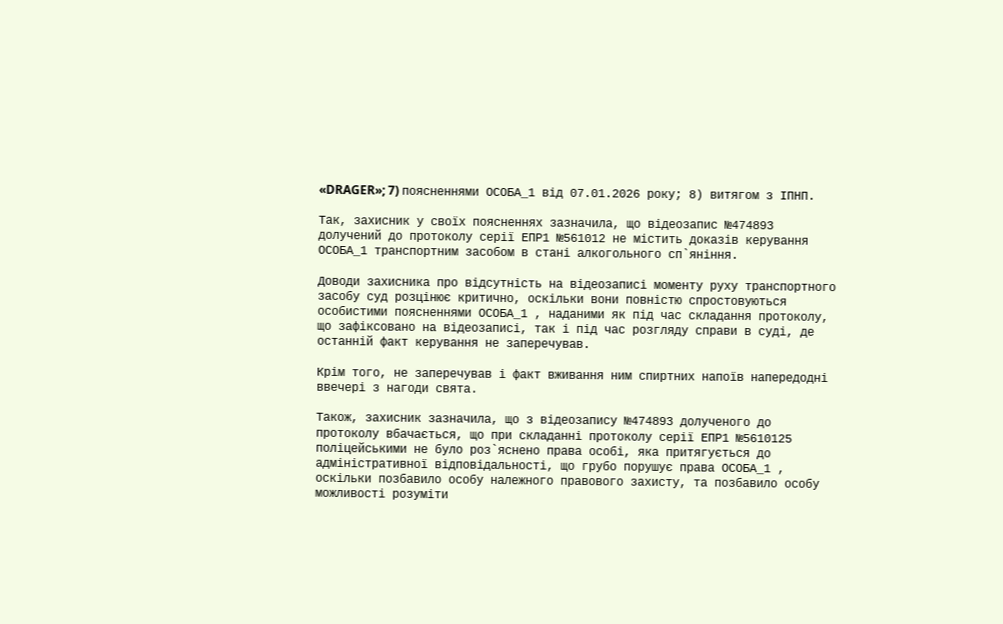«DRAGER»; 7) поясненнями ОСОБА_1 від 07.01.2026 року; 8) витягом з ІПНП.

Так, захисник у своїх поясненнях зазначила, що відеозапис №474893 долучений до протоколу серії ЕПР1 №561012 не містить доказів керування ОСОБА_1 транспортним засобом в стані алкогольного сп`яніння.

Доводи захисника про відсутність на відеозаписі моменту руху транспортного засобу суд розцінює критично, оскільки вони повністю спростовуються особистими поясненнями ОСОБА_1 , наданими як під час складання протоколу, що зафіксовано на відеозаписі, так і під час розгляду справи в суді, де останній факт керування не заперечував.

Крім того, не заперечував і факт вживання ним спиртних напоїв напередодні ввечері з нагоди свята.

Також, захисник зазначила, що з відеозапису №474893 долученого до протоколу вбачається, що при складанні протоколу серії ЕПР1 №5610125 поліцейськими не було роз`яснено права особі, яка притягується до адміністративної відповідальності, що грубо порушує права ОСОБА_1 , оскільки позбавило особу належного правового захисту, та позбавило особу можливості розуміти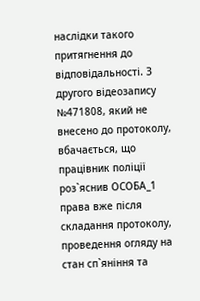наслідки такого притягнення до відповідальності. З другого відеозапису №471808, який не внесено до протоколу, вбачається, що працівник поліції роз`яснив ОСОБА_1 права вже після складання протоколу, проведення огляду на стан сп`яніння та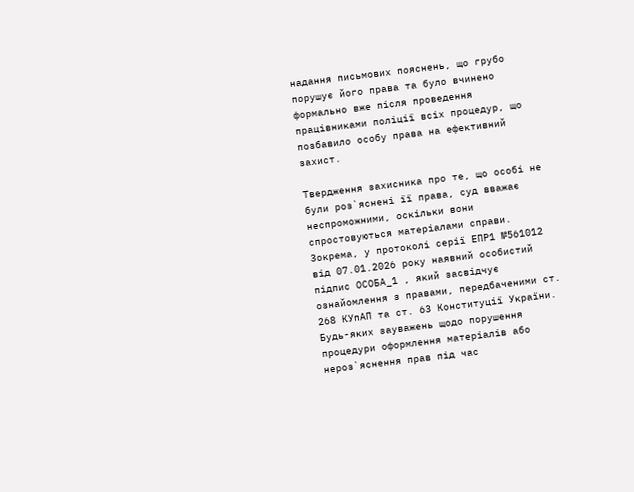надання письмових пояснень, що грубо порушує його права та було вчинено формально вже після проведення працівниками поліції всіх процедур, що позбавило особу права на ефективний захист.

Твердження захисника про те, що особі не були роз`яснені її права, суд вважає неспроможними, оскільки вони спростовуються матеріалами справи. Зокрема, у протоколі серії ЕПР1 №561012 від 07.01.2026 року наявний особистий підпис ОСОБА_1 , який засвідчує ознайомлення з правами, передбаченими ст. 268 КУпАП та ст. 63 Конституції України. Будь-яких зауважень щодо порушення процедури оформлення матеріалів або нероз`яснення прав під час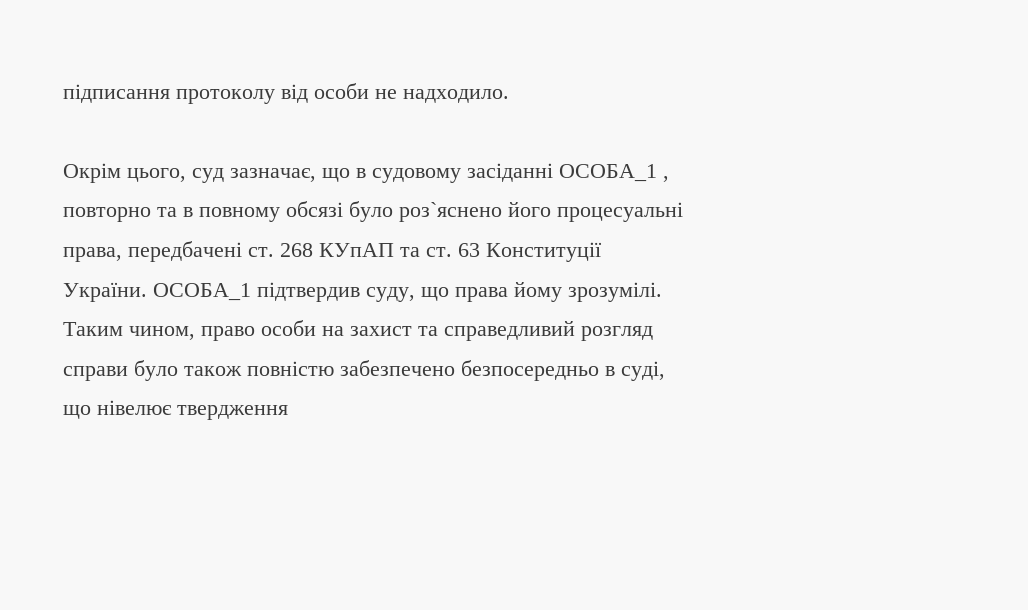підписання протоколу від особи не надходило.

Окрім цього, суд зазначає, що в судовому засіданні ОСОБА_1 , повторно та в повному обсязі було роз`яснено його процесуальні права, передбачені ст. 268 КУпАП та ст. 63 Конституції України. ОСОБА_1 підтвердив суду, що права йому зрозумілі. Таким чином, право особи на захист та справедливий розгляд справи було також повністю забезпечено безпосередньо в суді, що нівелює твердження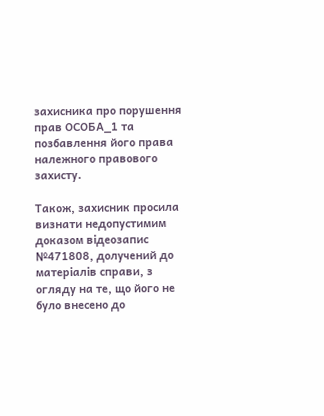захисника про порушення прав ОСОБА_1 та позбавлення його права належного правового захисту.

Також, захисник просила визнати недопустимим доказом відеозапис №471808, долучений до матеріалів справи, з огляду на те, що його не було внесено до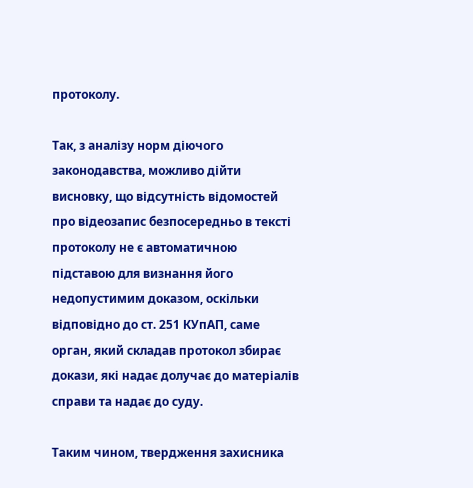протоколу.

Так, з аналізу норм діючого законодавства, можливо дійти висновку, що відсутність відомостей про відеозапис безпосередньо в тексті протоколу не є автоматичною підставою для визнання його недопустимим доказом, оскільки відповідно до ст. 251 КУпАП, саме орган, який складав протокол збирає докази, які надає долучає до матеріалів справи та надає до суду.

Таким чином, твердження захисника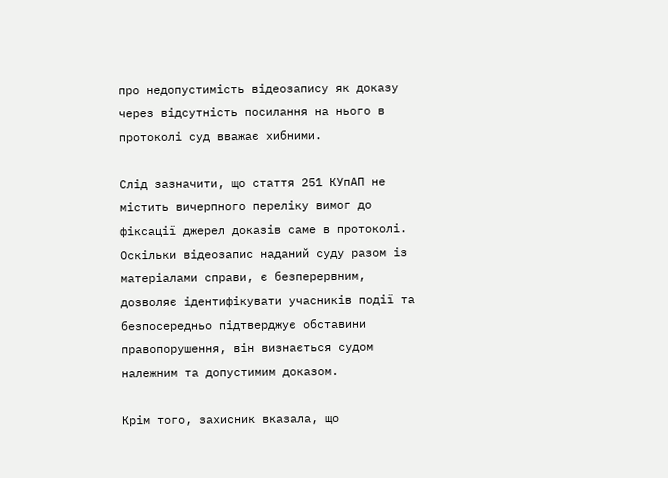про недопустимість відеозапису як доказу через відсутність посилання на нього в протоколі суд вважає хибними.

Слід зазначити, що стаття 251 КУпАП не містить вичерпного переліку вимог до фіксації джерел доказів саме в протоколі. Оскільки відеозапис наданий суду разом із матеріалами справи, є безперервним, дозволяє ідентифікувати учасників події та безпосередньо підтверджує обставини правопорушення, він визнається судом належним та допустимим доказом.

Крім того, захисник вказала, що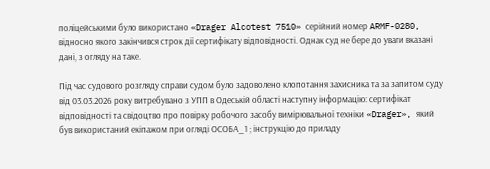поліцейськими було використано «Drager Alcotest 7510» серійний номер ARMF-0280, відносно якого закінчився строк дії сертифікату відповідності. Однак суд не бере до уваги вказані дані, з огляду на таке.

Під час судового розгляду справи судом було задоволено клопотання захисника та за запитом суду від 03.03.2026 року витребувано з УПП в Одеській області наступну інформацію: сертифікат відповідності та свідоцтво про повірку робочого засобу вимірювальної техніки «Drager», який був використаний екіпажом при огляді ОСОБА_1 ; інструкцію до приладу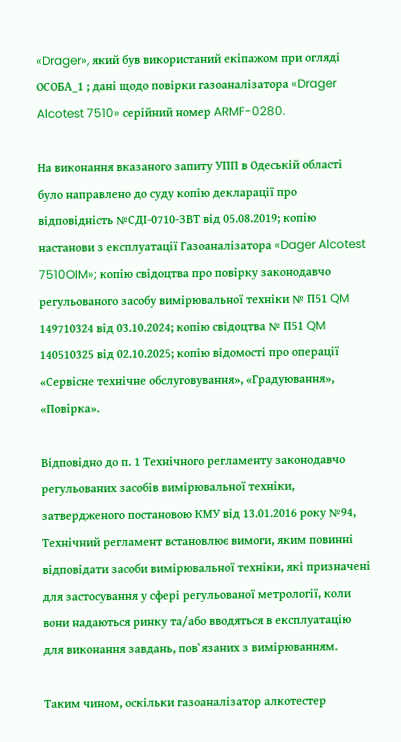«Drager», який був використаний екіпажом при огляді ОСОБА_1 ; дані щодо повірки газоаналізатора «Drager Alcotest 7510» серійний номер ARMF-0280.

На виконання вказаного запиту УПП в Одеській області було направлено до суду копію декларації про відповідність №СДІ-0710-ЗВТ від 05.08.2019; копію настанови з експлуатації Газоаналізатора «Dager Alcotest 7510OIM»; копію свідоцтва про повірку законодавчо регульованого засобу вимірювальної техніки № П51 QM 149710324 від 03.10.2024; копію свідоцтва № П51 QM 140510325 від 02.10.2025; копію відомості про операції «Сервісне технічне обслуговування», «Градуювання», «Повірка».

Відповідно до п. 1 Технічного регламенту законодавчо регульованих засобів вимірювальної техніки, затвердженого постановою КМУ від 13.01.2016 року №94, Технічний регламент встановлює вимоги, яким повинні відповідати засоби вимірювальної техніки, які призначені для застосування у сфері регульованої метрології, коли вони надаються ринку та/або вводяться в експлуатацію для виконання завдань, пов`язаних з вимірюванням.

Таким чином, оскільки газоаналізатор алкотестер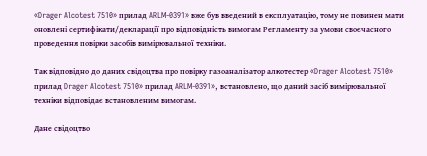«Drager Alcotest 7510» прилад ARLM-0391» вже був введений в експлуатацію, тому не повинен мати оновлені сертифікати/декларації про відповідність вимогам Регламенту за умови своєчасного проведення повірки засобів вимірювальної техніки.

Так відповідно до даних свідоцтва про повірку газоаналізатор алкотестер «Drager Alcotest 7510» прилад Drager Alcotest 7510» прилад ARLM-0391», встановлено, що даний засіб вимірювальної техніки відповідає встановленим вимогам.

Дане свідоцтво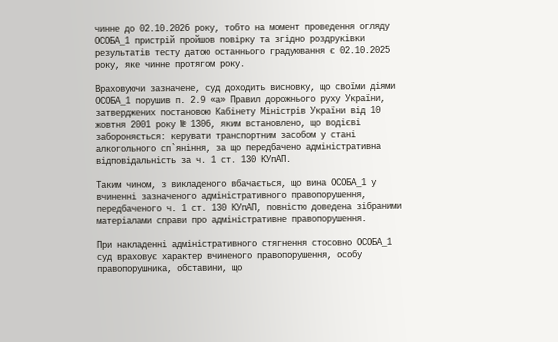чинне до 02.10.2026 року, тобто на момент проведення огляду ОСОБА_1 пристрій пройшов повірку та згідно роздруківки результатів тесту датою останнього градуювання є 02.10.2025 року, яке чинне протягом року.

Враховуючи зазначене, суд доходить висновку, що своїми діями ОСОБА_1 порушив п. 2.9 «а» Правил дорожнього руху України, затверджених постановою Кабінету Міністрів України від 10 жовтня 2001 року № 1306, яким встановлено, що водієві забороняється: керувати транспортним засобом у стані алкогольного сп`яніння, за що передбачено адміністративна відповідальність за ч. 1 ст. 130 КУпАП.

Таким чином, з викладеного вбачається, що вина ОСОБА_1 у вчиненні зазначеного адміністративного правопорушення, передбаченого ч. 1 ст. 130 КУпАП, повністю доведена зібраними матеріалами справи про адміністративне правопорушення.

При накладенні адміністративного стягнення стосовно ОСОБА_1 суд враховує характер вчиненого правопорушення, особу правопорушника, обставини, що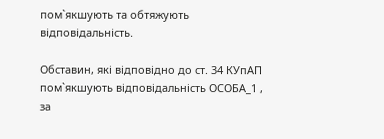пом`якшують та обтяжують відповідальність.

Обставин, які відповідно до ст. 34 КУпАП пом`якшують відповідальність ОСОБА_1 , за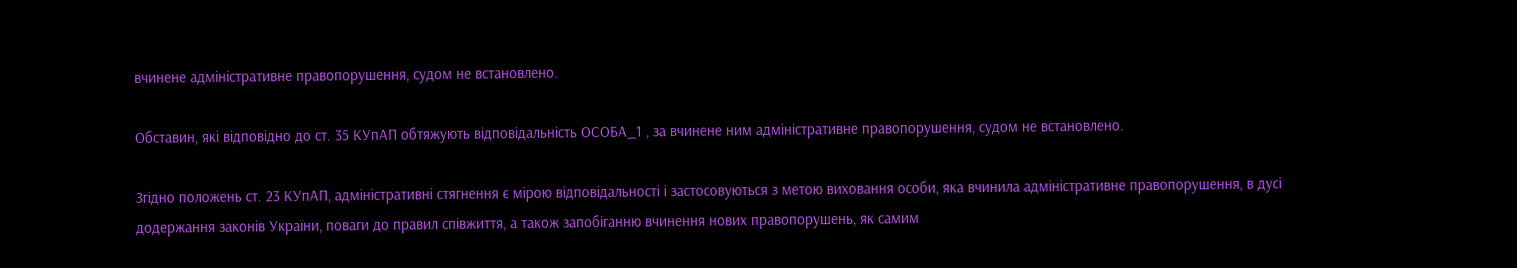вчинене адміністративне правопорушення, судом не встановлено.

Обставин, які відповідно до ст. 35 КУпАП обтяжують відповідальність ОСОБА_1 , за вчинене ним адміністративне правопорушення, судом не встановлено.

Згідно положень ст. 23 КУпАП, адміністративні стягнення є мірою відповідальності і застосовуються з метою виховання особи, яка вчинила адміністративне правопорушення, в дусі додержання законів України, поваги до правил співжиття, а також запобіганню вчинення нових правопорушень, як самим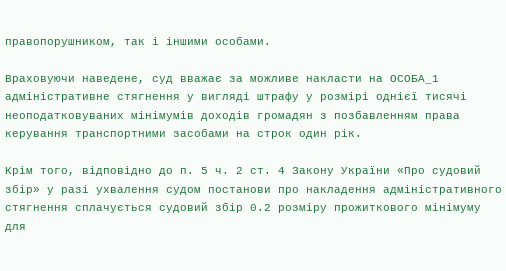правопорушником, так і іншими особами.

Враховуючи наведене, суд вважає за можливе накласти на ОСОБА_1 адміністративне стягнення у вигляді штрафу у розмірі однієї тисячі неоподатковуваних мінімумів доходів громадян з позбавленням права керування транспортними засобами на строк один рік.

Крім того, відповідно до п. 5 ч. 2 ст. 4 Закону України «Про судовий збір» у разі ухвалення судом постанови про накладення адміністративного стягнення сплачується судовий збір 0.2 розміру прожиткового мінімуму для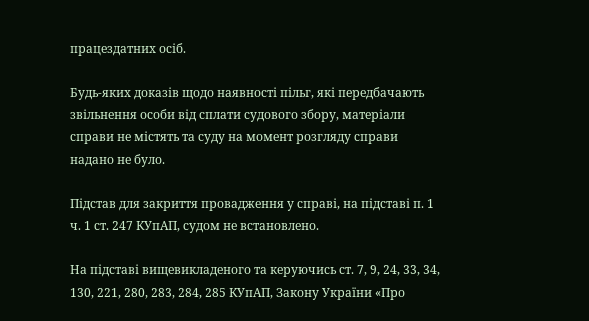працездатних осіб.

Будь-яких доказів щодо наявності пільг, які передбачають звільнення особи від сплати судового збору, матеріали справи не містять та суду на момент розгляду справи надано не було.

Підстав для закриття провадження у справі, на підставі п. 1 ч. 1 ст. 247 КУпАП, судом не встановлено.

На підставі вищевикладеного та керуючись ст. 7, 9, 24, 33, 34, 130, 221, 280, 283, 284, 285 КУпАП, Закону України «Про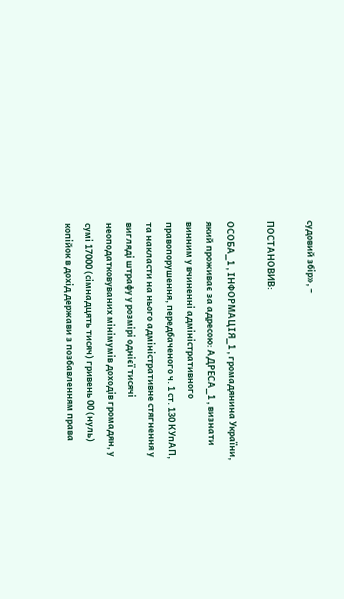судовий збір», –

ПОСТАНОВИВ:

ОСОБА_1 , ІНФОРМАЦІЯ_1 , громадянина України, який проживає за адресою: АДРЕСА_1 , визнати винним у вчиненні адміністративного правопорушення, передбаченого ч. 1 ст. 130 КУпАП, та накласти на нього адміністративне стягнення у вигляді штрафу у розмірі однієї тисячі неоподатковуваних мінімумів доходів громадян, у сумі 17000 (сімнадцять тисяч) гривень 00 (нуль) копійок в дохід держави з позбавленням права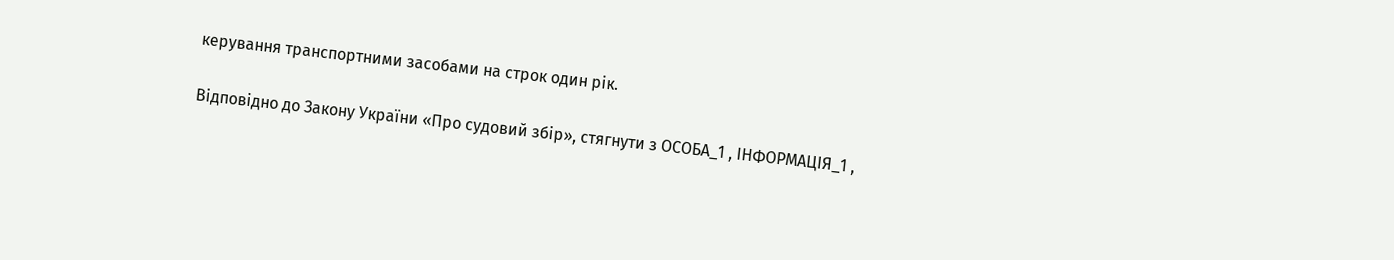керування транспортними засобами на строк один рік.

Відповідно до Закону України «Про судовий збір», стягнути з ОСОБА_1 , ІНФОРМАЦІЯ_1 ,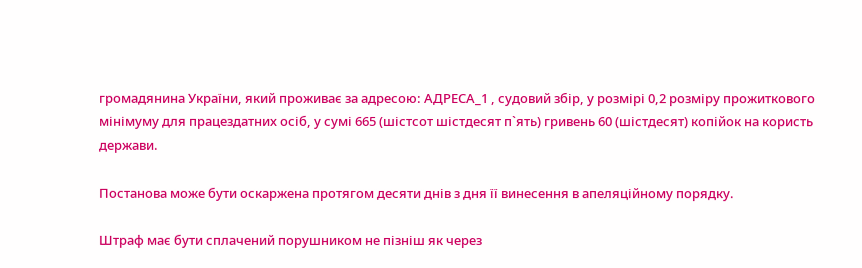громадянина України, який проживає за адресою: АДРЕСА_1 , судовий збір, у розмірі 0,2 розміру прожиткового мінімуму для працездатних осіб, у сумі 665 (шістсот шістдесят п`ять) гривень 60 (шістдесят) копійок на користь держави.

Постанова може бути оскаржена протягом десяти днів з дня її винесення в апеляційному порядку.

Штраф має бути сплачений порушником не пізніш як через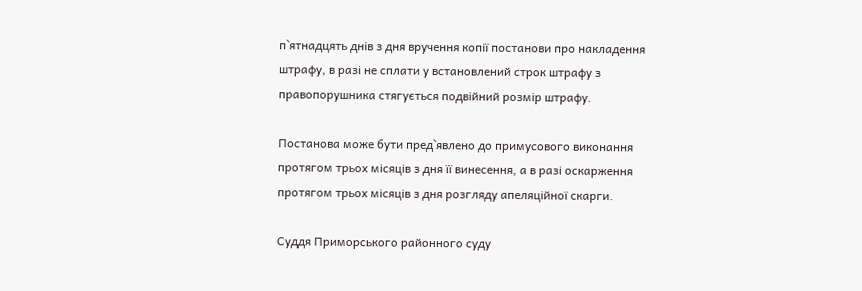п`ятнадцять днів з дня вручення копії постанови про накладення штрафу, в разі не сплати у встановлений строк штрафу з правопорушника стягується подвійний розмір штрафу.

Постанова може бути пред`явлено до примусового виконання протягом трьох місяців з дня її винесення, а в разі оскарження протягом трьох місяців з дня розгляду апеляційної скарги.

Суддя Приморського районного суду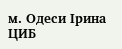м. Одеси Ірина ЦИБ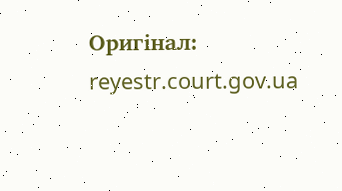Оригінал: reyestr.court.gov.ua